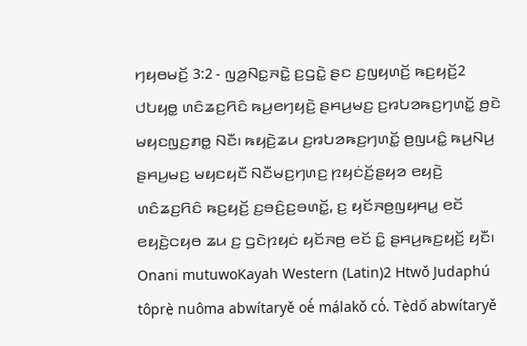ꤚꤟꤥꤗꤢꤩ꤬ 3:2 - ꤜꤤ꤬ꤡꤢ꤭ꤏꤢꤧ꤭ ꤢ꤬ꤞꤢꤧ꤭ ꤔꤢ ꤢ꤬ꤜꤟꤛꤢꤩ꤬ ꤒꤢ꤬ꤟꤢꤩ꤬2 ꤓꤝꤟꤥ꤭ ꤛꤢꤨꤘꤢ꤬ꤖꤢꤨ ꤒꤣ꤬ꤕꤚꤟꤢꤧ꤬ ꤔꤌꤣ꤬ꤗꤢ꤬ ꤢ꤬ꤙꤝꤤꤒꤢ꤬ꤚꤛꤢꤩ꤭ ꤥ꤬ꤢꤧ ꤗꤟꤢꤜꤢ꤬ꤊꤥ꤭ ꤡꤢꤪ꤯ ꤒꤟꤢꤧ꤬ꤘꤣ ꤢ꤬ꤙꤝꤤꤒꤢ꤬ꤚꤛꤢꤩ꤭ ꤥ꤬ꤜꤣꤢꤨ꤭ ꤒꤣ꤬ꤡꤣ꤬ ꤔꤌꤣ꤬ꤗꤢ꤬ ꤗꤟꤢꤟꤢꤪ ꤡꤢꤪꤗꤢ꤬ꤚꤛꤢ꤬ ꤐꤟꤢꤦꤢꤩ꤬ꤔꤟꤤ ꤕꤟꤢꤧ꤬ ꤛꤢꤨꤘꤢ꤬ꤖꤢꤨ ꤒꤢ꤬ꤟꤢꤩ꤬ ꤢ꤬ꤋꤢꤨ꤬ꤢ꤬ꤋꤛꤢꤩ꤭, ꤢ꤬ ꤟꤢꤩꤏꤥ꤬ꤜꤟꤌꤣ꤭ ꤕꤢꤩ ꤕꤟꤢꤧ꤬ꤍꤟꤥ ꤘꤣ ꤢ꤬ ꤞꤢꤧꤐꤟꤢꤦ ꤟꤢꤩꤏꤥ꤬ ꤕꤢꤩ ꤢꤨ꤭ ꤔꤌꤣ꤬ꤒꤢ꤬ꤟꤢꤩ꤬ ꤟꤢꤪ꤯ Onani mutuwoKayah Western (Latin)2 Htwǒ Judaphú tôprè̤ nuôma abwítaryě oè́ má̤lakǒ cò́. Tè̤dố abwítaryě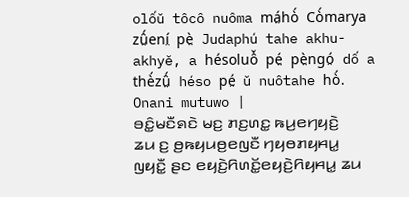olốǔ tôcô nuôma má̤hò́ Cò́marya zṳ̂́ení̤ pè̤ Judaphú tahe akhu-akhyě, a hésoluô̌ pé̤ pè̤ngó̤ dố a thè́zṳ̂́ héso pé̤ ǔ nuôtahe hò́. Onani mutuwo |
ꤋꤢꤨ꤭ꤗꤢꤪꤎꤢꤧ ꤗꤢ꤬ ꤊꤢ꤬ꤛꤢ꤭ ꤒꤣ꤬ꤕꤚꤟꤢꤧ꤬ ꤘꤣ ꤢ꤬ ꤥ꤬ꤒꤟꤣꤥ꤬ꤕꤜꤢꤪ ꤚꤟꤥꤊꤟꤌꤣ꤭ ꤜꤟꤢꤪ꤭ ꤔꤢ ꤕꤟꤢꤧ꤬ꤖꤛꤢꤩ꤭ꤕꤟꤢꤧ꤬ꤖꤟꤌꤣ꤭ ꤘꤣ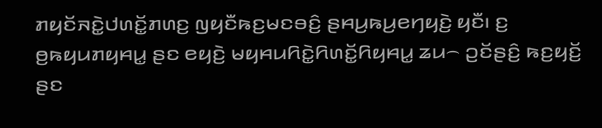ꤊꤟꤢꤩꤏꤢꤧ꤭ꤓꤛꤢꤩ꤭ꤊꤛꤢ꤬ ꤜꤟꤢꤪꤒꤢ꤬ꤗꤢꤋꤢꤨ꤬ ꤔꤌꤣ꤬ꤒꤣ꤬ꤕꤚꤟꤢꤧ꤬ ꤟꤢꤪ꤯ ꤢ꤬ ꤥ꤬ꤒꤟꤣꤊꤟꤌꤣ꤭ ꤔꤢ ꤕꤟꤢꤧ꤬ ꤗꤟꤌꤣꤖꤢꤧ꤭ꤖꤛꤢꤩ꤭ꤖꤟꤌꤣ꤭ ꤘꤣ꤮ ꤑꤢꤩꤔꤢꤨ꤬ ꤒꤢ꤬ꤟꤢꤩ꤬ ꤔꤢ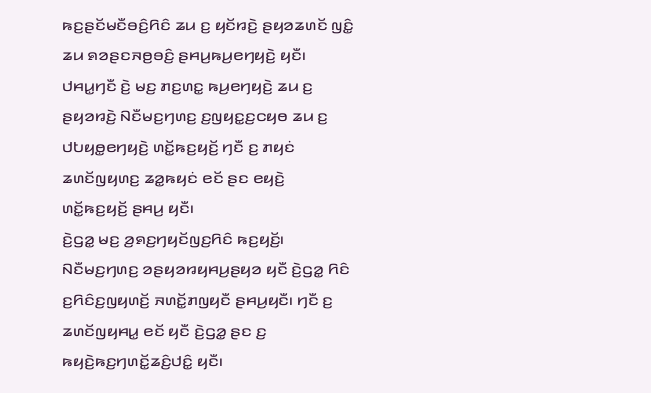ꤒꤢ꤬ꤔꤢꤩꤗꤢꤪꤋꤢꤨ꤬ꤖꤢꤨ ꤘꤣ ꤢ꤬ ꤟꤢꤩꤙꤢꤧ꤬ ꤔꤟꤤꤘꤛꤢꤩ ꤜꤢꤨ꤭ ꤘꤣ ꤎꤤꤔꤢꤏꤥ꤬ꤋꤢꤨ꤬ ꤔꤌꤣ꤬ꤒꤣ꤬ꤕꤚꤟꤢꤧ꤬ ꤟꤢꤪ꤯ ꤓꤌꤣ꤭ꤚꤢꤪ ꤢꤧ꤬ ꤗꤢ꤬ ꤊꤢ꤬ꤛꤢ꤭ ꤒꤣ꤬ꤕꤚꤟꤢꤧ꤬ ꤘꤣ ꤢ꤬ ꤔꤟꤤꤙꤢꤧ꤬ ꤡꤢꤪꤗꤢ꤬ꤚꤛꤢ꤬ ꤢ꤬ꤜꤟꤢ꤭ꤢ꤬ꤍꤟꤥ ꤘꤣ ꤢ꤬ ꤓꤝꤟꤥ꤭ꤕꤚꤟꤢꤧ꤬ ꤛꤢꤩ꤭ꤒꤢ꤬ꤟꤢꤩ꤬ ꤚꤢꤪ ꤢ꤬ ꤊꤟꤢꤦ ꤘꤛꤢꤩꤜꤟꤛꤢ꤬ ꤘꤤ꤭ꤒꤟꤢꤦ ꤕꤢꤩ ꤔꤢ ꤕꤟꤢꤧ꤬ ꤛꤢꤩ꤭ꤒꤢ꤬ꤟꤢꤩ꤬ ꤔꤌꤣ꤬ ꤟꤢꤪ꤯
ꤢꤧ꤬ꤞꤤ꤭ ꤗꤢ꤬ ꤤ꤬ꤎꤢ꤬ꤚꤟꤢꤩꤜꤢ꤬ꤖꤢꤨ ꤒꤢ꤬ꤟꤢꤩ꤬꤯ ꤡꤢꤪꤗꤢ꤬ꤚꤛꤢ꤬ ꤤꤔꤟꤤꤙꤟꤌꤣ꤬ꤔꤟꤤ ꤟꤢꤪ ꤢꤧ꤬ꤞꤤ꤭ ꤖꤢꤨ ꤢ꤬ꤖꤢꤨꤢ꤬ꤜꤟꤛꤢꤩ꤬ ꤏꤛꤢꤩ꤭ꤊꤜꤟꤢꤪ ꤔꤌꤣ꤬ꤟꤢꤪ꤯ ꤚꤢꤪ ꤢ꤬ ꤘꤛꤢꤩꤜꤟꤌꤣ꤭ ꤕꤢꤩ ꤟꤢꤪ ꤢꤧ꤬ꤞꤤ꤭ ꤔꤢ ꤢ꤬ ꤒꤟꤢꤧ꤬ꤒꤢ꤬ꤚꤛꤢꤩ꤭ꤘꤢꤨ꤬ꤓꤢꤨ꤭ ꤟꤢꤪ꤯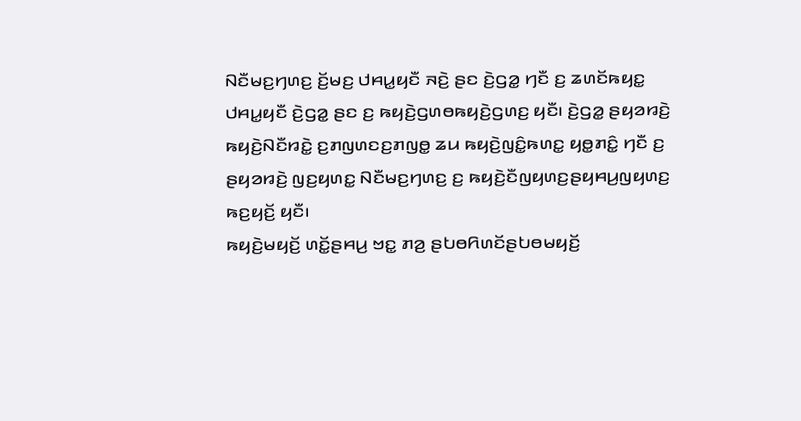ꤡꤢꤪꤗꤢ꤬ꤚꤛꤢ꤬ ꤢꤩ꤬ꤗꤢ꤬ ꤓꤌꤣ꤭ꤟꤢꤪ ꤏꤢꤧ꤬ ꤔꤢ ꤢꤧ꤬ꤞꤤ꤭ ꤚꤢꤪ ꤢ꤬ ꤘꤛꤢꤩꤒꤟꤢ꤭ ꤓꤌꤣ꤭ꤟꤢꤪ ꤢꤧ꤬ꤞꤤ꤭ ꤔꤢ ꤢ꤬ ꤒꤟꤢꤧ꤬ꤞꤛꤥꤒꤟꤢꤧ꤬ꤞꤛꤢ꤬ ꤟꤢꤪ꤯ ꤢꤧ꤬ꤞꤤ꤭ ꤔꤟꤤꤙꤢꤧ꤬ ꤒꤟꤢꤧ꤬ꤡꤢꤪꤙꤢꤧ꤭ ꤢ꤬ꤊꤜꤛꤢꤢ꤬ꤊꤜꤥ꤭ ꤘꤣ ꤒꤟꤢꤧ꤬ꤜꤢꤨ꤭ꤒꤛꤢ꤭ ꤟꤥ꤭ꤊꤢꤨ꤭ ꤚꤢꤪ ꤢ꤬ ꤔꤟꤤꤙꤢꤧ꤬ ꤜꤢ꤬ꤟꤛꤢ꤭ ꤡꤢꤪꤗꤢ꤬ꤚꤛꤢ꤬ ꤢ꤬ ꤒꤟꤢꤧ꤬ꤢꤪꤜꤟꤛꤢ꤬ꤔꤟꤌꤣ꤬ꤜꤟꤛꤢ꤬ ꤒꤢ꤬ꤟꤢꤩ꤬ ꤟꤢꤪ꤯
ꤒꤟꤢꤧ꤬ꤗꤟꤢꤩ꤬ ꤛꤢꤩ꤭ꤔꤌꤣ꤬ ꤠꤢ꤭ ꤊꤤ꤬ ꤔꤝꤥꤖꤛꤢꤩꤔꤝꤥꤗꤟꤢꤩ꤬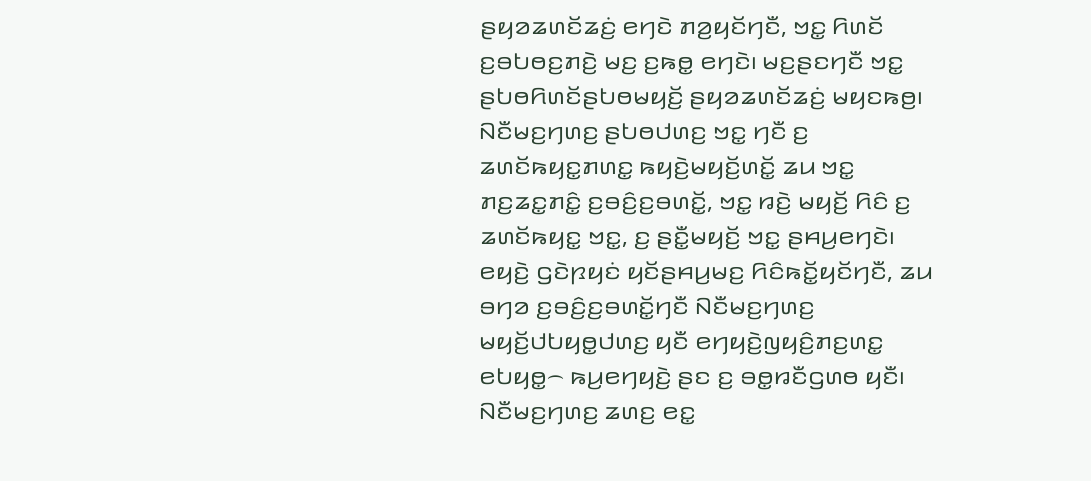ꤔꤟꤤꤘꤛꤢꤩꤘꤢꤦ꤬ ꤕꤚꤢꤧ ꤊꤤ꤬ꤟꤢꤩꤚꤢꤪ, ꤠꤢ꤭ ꤖꤛꤢꤩ ꤢ꤬ꤋꤝꤥꤢ꤬ꤊꤢꤧ꤬ ꤗꤢ꤬ ꤢ꤬ꤒꤥ꤭ ꤕꤚꤢꤧ꤯ ꤗꤢ꤬ꤔꤢꤚꤢꤪ ꤠꤢ꤭ ꤔꤝꤥꤖꤛꤢꤩꤔꤝꤥꤗꤟꤢꤩ꤬ ꤔꤟꤤꤘꤛꤢꤩꤘꤢꤦ꤬ ꤗꤟꤢꤒꤥ꤬꤯ ꤡꤢꤪꤗꤢ꤬ꤚꤛꤢ꤬ ꤔꤝꤥꤓꤛꤢ꤬ ꤠꤢ꤭ ꤚꤢꤪ ꤢ꤬ ꤘꤛꤢꤩꤒꤟꤢ꤭ꤊꤛꤢ꤭ ꤒꤟꤢꤧ꤬ꤗꤟꤢꤩ꤬ꤛꤢꤩ꤭ ꤘꤣ ꤠꤢ꤭ ꤊꤢ꤬ꤘꤢ꤭ꤊꤢꤨ꤭ ꤢ꤬ꤋꤢꤨ꤬ꤢ꤬ꤋꤛꤢꤩ꤭, ꤠꤢ꤭ ꤙꤢꤧ꤬ ꤗꤟꤢꤩ꤬ ꤖꤢꤨ ꤢ꤬ ꤘꤛꤢꤩꤒꤟꤢ꤭ ꤠꤢ꤭, ꤢ꤬ ꤔꤢꤪ꤭ꤗꤟꤢꤩ꤬ ꤠꤢ꤭ ꤔꤌꤣ꤬ꤕꤚꤢꤧ꤯
ꤕꤟꤢꤧ꤬ ꤞꤢꤧꤐꤟꤢꤦ ꤟꤢꤩꤔꤌꤣ꤬ꤗꤢ꤬ ꤖꤢꤨꤒꤢꤩ꤭ꤟꤢꤩꤚꤢꤪ, ꤘꤣ ꤋꤚꤤ ꤢ꤬ꤋꤢꤨ꤬ꤢ꤬ꤋꤛꤢꤩ꤭ꤚꤢꤪ ꤡꤢꤪꤗꤢ꤬ꤚꤛꤢ꤬ ꤗꤟꤢꤩ꤬ꤓꤝꤟꤥ꤭ꤓꤛꤢ꤬ ꤟꤢꤪ ꤕꤚꤟꤢꤧ꤬ꤜꤟꤢꤨ꤬ꤊꤢ꤬ꤛꤢ꤭ ꤕꤝꤟꤥ꤭꤮ ꤒꤣ꤬ꤕꤚꤟꤢꤧ꤬ ꤔꤢ ꤢ꤬ ꤋꤥ꤭ꤙꤢꤪꤞꤛꤥ ꤟꤢꤪ꤯ ꤡꤢꤪꤗꤢ꤬ꤚꤛꤢ꤬ ꤘꤛꤢ꤬ ꤕꤢ꤭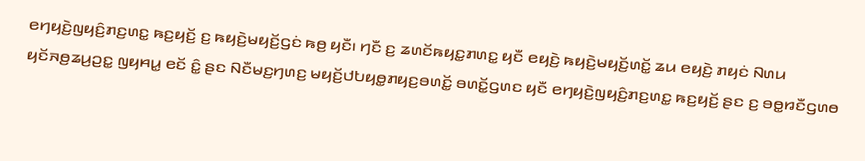ꤕꤚꤟꤢꤧ꤬ꤜꤟꤢꤨ꤬ꤊꤢ꤬ꤛꤢ꤭ ꤒꤢ꤬ꤟꤢꤩ꤬ ꤢ꤬ ꤒꤟꤢꤧ꤬ꤗꤟꤢꤩ꤬ꤞꤢꤦ ꤒꤥ꤬ ꤟꤢꤪ꤯ ꤚꤢꤪ ꤢ꤬ ꤘꤛꤢꤩꤒꤟꤢ꤭ꤊꤛꤢ꤭ ꤟꤢꤪ ꤕꤟꤢꤧ꤬ ꤒꤟꤢꤧ꤬ꤗꤟꤢꤩ꤬ꤛꤢꤩ꤭ ꤘꤣ ꤕꤟꤢꤧ꤬ ꤊꤟꤢꤦ ꤡꤛꤣ ꤟꤢꤩꤏꤥ꤬ꤘꤣ꤬ꤑꤢ꤭ ꤜꤟꤌꤣ꤭ ꤕꤢꤩ ꤢꤨ꤭ ꤔꤢ ꤡꤢꤪꤗꤢ꤬ꤚꤛꤢ꤬ ꤗꤟꤢꤩ꤬ꤓꤝꤟꤥ꤭ꤊꤟꤢ꤬ꤋꤛꤢꤩ꤭ ꤋꤛꤢꤩ꤭ꤞꤛꤢ ꤟꤢꤪ ꤕꤚꤟꤢꤧ꤬ꤜꤟꤢꤨ꤬ꤊꤢ꤬ꤛꤢ꤭ ꤒꤢ꤬ꤟꤢꤩ꤬ ꤔꤢ ꤢ꤬ ꤋꤥ꤭ꤙꤢꤪꤞꤛꤥ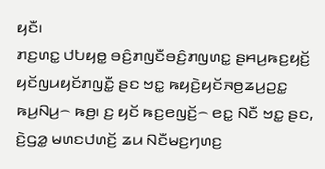ꤟꤢꤪ꤯
ꤊꤢ꤬ꤛꤢ꤭ ꤓꤝꤟꤥ꤭ ꤋꤢꤨ꤬ꤊꤜꤢꤪꤋꤢꤨ꤬ꤊꤜꤛꤢ꤭ ꤔꤌꤣ꤬ꤒꤢ꤬ꤟꤢꤩ꤬ ꤟꤢꤩꤜꤣꤟꤢꤩꤊꤜꤢꤪ꤭ ꤔꤢ ꤠꤢ꤭ ꤒꤟꤢꤧ꤬ꤟꤢꤩꤏꤥ꤬ꤘꤣ꤬ꤑꤢ꤭ ꤒꤣ꤬ꤡꤣ꤬꤮ ꤒꤥ꤬꤯ ꤢ꤬ ꤟꤢꤩ ꤒꤢ꤬ꤕꤜꤢꤩ꤬꤮ ꤕꤢ꤭ ꤡꤢꤪ ꤠꤢ꤭ ꤔꤢ, ꤢꤧ꤬ꤞꤤ꤭ ꤗꤛꤢꤓꤛꤢꤩ꤬ ꤘꤣ ꤡꤢꤪꤗꤢ꤬ꤚꤛꤢ꤬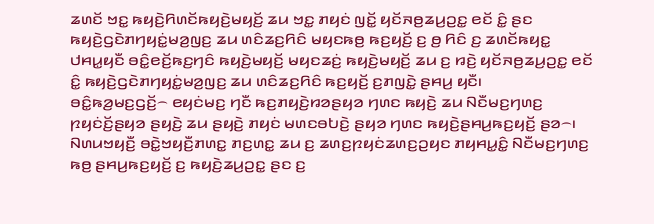ꤘꤛꤢꤩ ꤠꤢ꤭ ꤒꤟꤢꤧ꤬ꤖꤛꤢꤩꤒꤟꤢꤧ꤬ꤗꤟꤢꤩ꤬ ꤘꤣ ꤠꤢ꤭ ꤊꤟꤢꤦ ꤜꤢꤩ꤭ ꤟꤢꤩꤏꤥ꤬ꤘꤣ꤬ꤑꤢ꤭ ꤕꤢꤩ ꤢꤨ꤭ ꤔꤢ ꤒꤟꤢꤧ꤬ꤞꤢꤧꤊꤚꤟꤢꤦ꤭ꤗꤤ꤬ꤜꤢ꤬ ꤘꤣ ꤛꤢꤨꤘꤢ꤬ꤖꤢꤨ ꤗꤟꤢꤒꤥ꤬ ꤒꤢ꤬ꤟꤢꤩ꤬ ꤢ꤬ ꤥ꤬ ꤖꤢꤨ ꤢ꤬ ꤘꤛꤢꤩꤒꤟꤢ꤭ ꤓꤌꤣ꤭ꤟꤢꤪ ꤋꤢꤨ꤭ꤕꤢꤩ꤬ꤒꤢ꤬ꤚꤢꤨ ꤒꤟꤢꤧ꤬ꤗꤟꤢꤩ꤬ ꤗꤟꤢꤘꤢꤦ꤬ ꤒꤟꤢꤧ꤬ꤗꤟꤢꤩ꤬ ꤘꤣ ꤢ꤬ ꤙꤢꤧ꤬ ꤟꤢꤩꤏꤥ꤬ꤘꤣ꤬ꤑꤢ꤭ ꤕꤢꤩ ꤢꤨ꤭ ꤒꤟꤢꤧ꤬ꤞꤢꤧꤊꤚꤟꤢꤦ꤭ꤗꤤ꤬ꤜꤢ꤬ ꤘꤣ ꤛꤢꤨꤘꤢ꤬ꤖꤢꤨ ꤒꤢ꤬ꤟꤢꤩ꤬ ꤢ꤬ꤊꤜꤢꤧ꤭ ꤔꤌꤣ꤬ ꤟꤢꤪ꤯
ꤋꤢꤨ꤭ꤒꤤ꤬ꤗꤢ꤬ꤞꤢꤩ꤬꤮ ꤕꤟꤢꤦꤗꤢ꤬ ꤚꤢꤪ ꤒꤢ꤬ꤊꤟꤢꤧ꤬ꤙꤤꤔꤟꤤ ꤚꤛꤢ ꤒꤟꤢꤧ꤬ ꤘꤣ ꤡꤢꤪꤗꤢ꤬ꤚꤛꤢ꤬ ꤐꤟꤢꤦꤢꤩ꤬ꤔꤟꤤ ꤔꤟꤢꤧ꤬ ꤘꤣ ꤔꤟꤢꤧ꤬ ꤊꤟꤢꤦ ꤗꤛꤢꤋꤝꤢꤧ꤬ ꤔꤟꤤ ꤚꤛꤢ ꤒꤟꤢꤧ꤬ꤔꤌꤣ꤬ꤒꤢ꤬ꤟꤢꤩ꤬ ꤔꤤ꤮꤯ ꤡꤛꤣꤠꤟꤢꤪ꤬ ꤋꤢꤧ꤭ꤠꤟꤢꤪ꤬ꤊꤛꤢ꤭ ꤊꤢ꤬ꤛꤢ꤭ ꤘꤣ ꤢ꤬ ꤘꤛꤢ꤬ꤐꤟꤢꤦꤘꤛꤢ꤬ꤑꤟꤢ ꤊꤟꤌꤣ꤭ꤢꤨ꤭ ꤡꤢꤪꤗꤢ꤬ꤚꤛꤢ꤬ ꤒꤥ꤬ ꤔꤌꤣ꤬ꤒꤢ꤬ꤟꤢꤩ꤬ ꤢ꤬ ꤒꤟꤢꤧ꤬ꤘꤣ꤬ꤑꤢ꤭ ꤔꤢ ꤢ꤬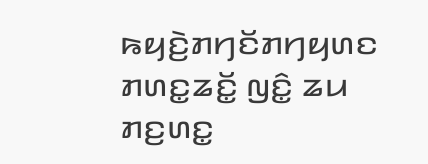ꤒꤟꤢꤧ꤬ꤊꤚꤢꤩꤊꤚꤟꤛꤢ ꤊꤛꤢ꤭ꤘꤢꤩ꤭ ꤜꤢꤨ꤭ ꤘꤣ ꤊꤢ꤬ꤛꤢ꤭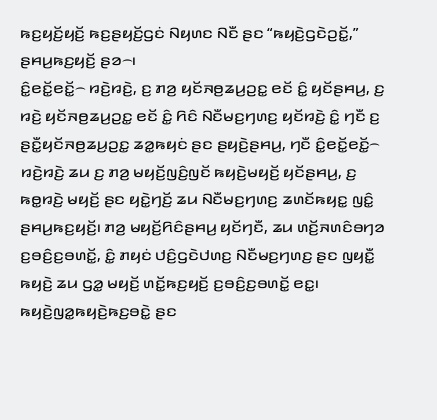ꤒꤢ꤬ꤟꤢꤩ꤬ꤟꤢꤩ꤬ ꤒꤢ꤬ꤔꤟꤢꤩ꤬ꤞꤢꤦ ꤡꤟꤛꤢ ꤡꤢꤪ ꤔꤢ “ꤒꤟꤢꤧ꤬ꤞꤢꤧꤑꤢꤩ꤭,” ꤔꤌꤣ꤬ꤒꤢ꤬ꤟꤢꤩ꤬ ꤔꤤ꤮꤯
ꤢꤨ꤭ꤕꤢꤩ꤭ꤕꤢꤩ꤭꤮ ꤙꤢꤧ꤬ꤙꤢꤧ꤬, ꤢ꤬ ꤊꤤ꤬ ꤟꤢꤩꤏꤥ꤬ꤘꤣ꤬ꤑꤢ꤭ ꤕꤢꤩ ꤢꤨ꤭ ꤟꤢꤩꤔꤌꤣ꤬, ꤢ꤬ ꤙꤢꤧ꤬ ꤟꤢꤩꤏꤥ꤬ꤘꤣ꤬ꤑꤢ꤭ ꤕꤢꤩ ꤢꤨ꤭ ꤖꤢꤨ ꤡꤢꤪꤗꤢ꤬ꤚꤛꤢ꤬ ꤟꤢꤩꤙꤢꤧ꤬ ꤢꤨ꤭ ꤚꤢꤪ ꤢ꤬ ꤔꤢꤪ꤭ꤟꤢꤩꤏꤥ꤬ꤘꤣ꤬ꤑꤢ꤭ ꤘꤤ꤭ꤒꤟꤢꤦ ꤔꤢ ꤔꤟꤢꤧ꤬ꤔꤌꤣ꤬, ꤚꤢꤪ ꤢꤨ꤭ꤕꤢꤩ꤭ꤕꤢꤩ꤭꤮ ꤙꤢꤧ꤬ꤙꤢꤧ꤬ ꤘꤣ ꤢ꤬ ꤊꤤ꤬ ꤗꤟꤢꤩ꤬ꤜꤢꤨ꤬ꤜꤢꤩ ꤒꤟꤢꤧ꤬ꤗꤟꤢꤩ꤬ ꤟꤢꤩꤔꤌꤣ꤬, ꤢ꤬ ꤒꤥ꤭ꤙꤢꤧ꤬ ꤗꤟꤢꤩ꤬ ꤔꤢ ꤟꤢꤧ꤭ꤚꤢꤩ꤬ ꤘꤣ ꤡꤢꤪꤗꤢ꤬ꤚꤛꤢ꤬ ꤘꤛꤢꤩꤒꤟꤢ꤭ ꤜꤢꤨ꤭ ꤔꤌꤣ꤬ꤒꤢ꤬ꤟꤢꤩ꤬꤯ ꤊꤤ꤬ ꤗꤟꤢꤩ꤬ꤖꤢꤨꤔꤌꤣ꤬ ꤟꤢꤩꤚꤢꤪ, ꤘꤣ ꤛꤢꤩ꤬ꤏꤛꤢꤨꤋꤚꤤ ꤢ꤬ꤋꤢꤨ꤬ꤢ꤬ꤋꤛꤢꤩ꤭, ꤢꤨ꤭ ꤊꤟꤢꤦ ꤓꤢꤨ꤬ꤞꤢꤧꤓꤛꤢ꤬ ꤡꤢꤪꤗꤢ꤬ꤚꤛꤢ꤬ ꤔꤢ ꤜꤟꤢꤪ꤭ ꤒꤟꤢꤧ꤬ ꤘꤣ ꤞꤤ꤭ ꤗꤟꤢꤩ꤬ ꤛꤢꤩ꤭ꤒꤢ꤬ꤟꤢꤩ꤬ ꤢ꤬ꤋꤢꤨ꤬ꤢ꤬ꤋꤛꤢꤩ꤭ ꤕꤢ꤭꤯ ꤒꤟꤢꤧ꤬ꤜꤤ꤭ꤒꤟꤢꤧ꤬ꤒꤢ꤬ꤋꤢꤧ꤭ ꤔꤢ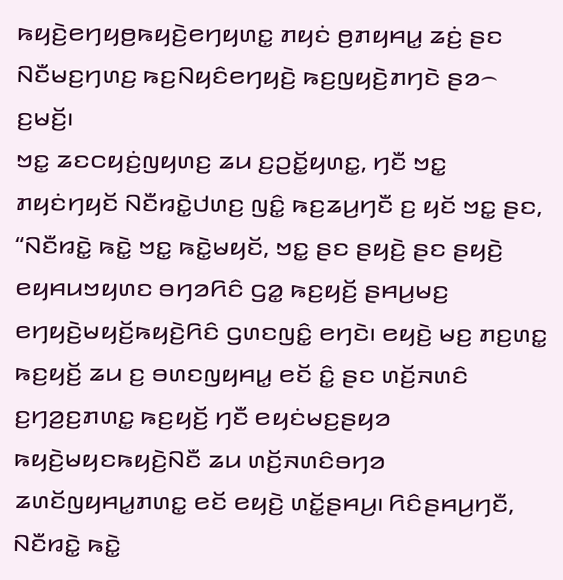ꤒꤟꤢꤧ꤬ꤕꤚꤟꤥ꤬ꤒꤟꤢꤧ꤬ꤕꤚꤟꤛꤢ꤭ ꤊꤟꤢꤦ ꤥ꤬ꤊꤟꤌꤣ꤭ ꤘꤢꤦ꤬ ꤔꤢ ꤡꤢꤪꤗꤢ꤬ꤚꤛꤢ꤬ ꤒꤢ꤬ꤡꤟꤢꤨꤕꤚꤟꤢꤧ꤬ ꤒꤢ꤬ꤜꤟꤢꤧ꤬ꤊꤚꤢꤧ ꤔꤤ꤮ ꤢ꤬ꤗꤢꤩ꤬꤯
ꤠꤢ꤭ ꤘꤢꤍꤟꤢꤦ꤬ꤜꤟꤛꤢ꤬ ꤘꤣ ꤢ꤬ꤑꤢꤩ꤭ꤟꤛꤢ꤭, ꤚꤢꤪ ꤠꤢ꤭ ꤊꤟꤢꤦꤚꤟꤢꤩ ꤡꤢꤪꤙꤢꤧ꤭ꤓꤛꤢ꤬ ꤜꤢꤨ꤭ ꤒꤢ꤬ꤘꤣ꤬ꤚꤢꤪ ꤢ꤬ ꤟꤢꤩ ꤠꤢ꤭ ꤔꤢ, “ꤡꤢꤪꤙꤢꤧ꤭ ꤒꤢꤧ꤭ ꤠꤢ꤭ ꤒꤢꤧ꤭ꤗꤟꤢꤩ, ꤠꤢ꤭ ꤔꤢ ꤔꤟꤢꤧ꤬ ꤔꤢ ꤔꤟꤢꤧ꤬ ꤕꤟꤌꤣꤠꤟꤛꤢ ꤋꤚꤤꤖꤢꤨ ꤞꤤ꤭ ꤒꤢ꤬ꤟꤢꤩ꤬ ꤔꤌꤣ꤬ꤗꤢ꤬ ꤕꤚꤟꤢꤧ꤬ꤗꤟꤢꤩ꤬ꤒꤟꤢꤧ꤬ꤖꤢꤨ ꤞꤛꤢꤜꤢꤨ꤭ ꤕꤚꤢꤧ꤯ ꤕꤟꤢꤧ꤬ ꤗꤢ꤬ ꤊꤢ꤬ꤛꤢ꤭ ꤒꤢ꤬ꤟꤢꤩ꤬ ꤘꤣ ꤢ꤬ ꤋꤛꤢꤜꤟꤌꤣ꤭ ꤕꤢꤩ ꤢꤨ꤭ ꤔꤢ ꤛꤢꤩ꤬ꤏꤛꤢꤨ ꤢ꤬ꤚꤤ꤬ꤢ꤬ꤊꤛꤢ꤭ ꤒꤢ꤬ꤟꤢꤩ꤬ ꤚꤢꤪ ꤕꤟꤢꤦꤗꤢ꤬ꤔꤟꤤ ꤒꤟꤢꤧ꤬ꤗꤟꤢꤒꤟꤢꤧ꤬ꤡꤢꤪ ꤘꤣ ꤛꤢꤩ꤬ꤏꤛꤢꤨꤋꤚꤤ ꤘꤛꤢꤩꤜꤟꤌꤣ꤭ꤊꤛꤢ꤭ ꤕꤢꤩ ꤕꤟꤢꤧ꤬ ꤛꤢꤩ꤭ꤔꤌꤣ꤬꤯ ꤖꤢꤨꤔꤌꤣ꤬ꤚꤢꤪ, ꤡꤢꤪꤙꤢꤧ꤭ ꤒꤢꤧ꤭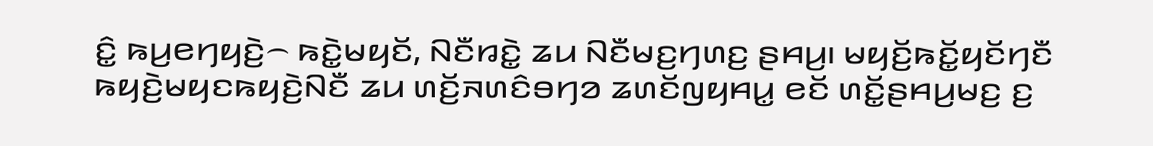ꤢꤨ꤭ ꤒꤣ꤬ꤕꤚꤟꤢꤧ꤬꤮ ꤒꤢꤧ꤭ꤗꤟꤢꤩ, ꤡꤢꤪꤙꤢꤧ꤭ ꤘꤣ ꤡꤢꤪꤗꤢ꤬ꤚꤛꤢ꤬ ꤔꤌꤣ꤬꤯ ꤗꤟꤢꤩ꤬ꤒꤢꤩ꤭ꤟꤢꤩꤚꤢꤪ ꤒꤟꤢꤧ꤬ꤗꤟꤢꤒꤟꤢꤧ꤬ꤡꤢꤪ ꤘꤣ ꤛꤢꤩ꤬ꤏꤛꤢꤨꤋꤚꤤ ꤘꤛꤢꤩꤜꤟꤌꤣ꤭ ꤕꤢꤩ ꤛꤢꤩ꤭ꤔꤌꤣ꤬ꤗꤢ꤬ ꤢ꤬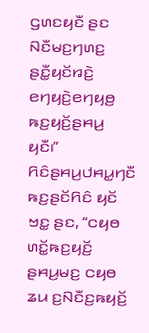ꤞꤛꤢꤟꤢꤪ ꤔꤢ ꤡꤢꤪꤗꤢ꤬ꤚꤛꤢ꤬ ꤔꤢꤪ꤭ꤟꤢꤩꤙꤢꤧ꤬ ꤕꤚꤟꤢꤧ꤬ꤕꤚꤟꤥ꤬ ꤒꤢ꤬ꤟꤢꤩ꤬ꤔꤌꤣ꤬ ꤟꤢꤪ꤯”
ꤖꤢꤨꤔꤌꤣ꤬ꤓꤌꤣ꤭ꤚꤢꤪ ꤒꤢ꤬ꤔꤢꤩꤖꤢꤨ ꤟꤢꤩ ꤠꤢ꤭ ꤔꤢ, “ꤍꤟꤥ ꤛꤢꤩ꤭ꤒꤢ꤬ꤟꤢꤩ꤬ ꤔꤌꤣ꤬ꤗꤢ꤬ ꤍꤟꤥ ꤘꤣ ꤢ꤬ꤡꤢꤪꤢ꤬ꤒꤟꤢꤩ꤬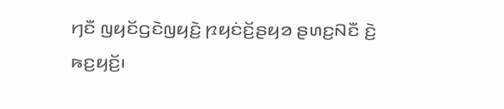ꤚꤢꤪ ꤜꤟꤢꤩꤞꤢꤧꤜꤟꤢꤧ꤬ ꤐꤟꤢꤦꤢꤩ꤬ꤔꤟꤤ ꤔꤛꤢ꤬ꤡꤢꤪ ꤢꤧ꤬ ꤒꤢ꤬ꤟꤢꤩ꤬꤯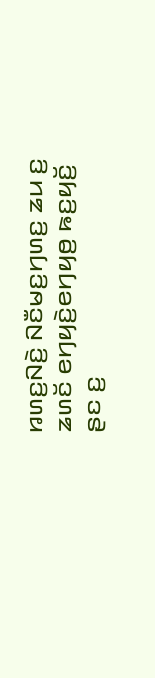ꤙꤛꤢ꤬ꤡꤢꤧ꤬ ꤡꤢꤪꤗꤢ꤬ꤚꤛꤢ꤬ ꤘꤣ ꤢ꤬ ꤘꤛꤢꤩ ꤕꤚꤟꤢꤧ꤬ꤕꤚꤟꤥ꤬ ꤒꤢ꤬ꤟꤢꤩ꤬ ꤔꤢ ꤢ꤬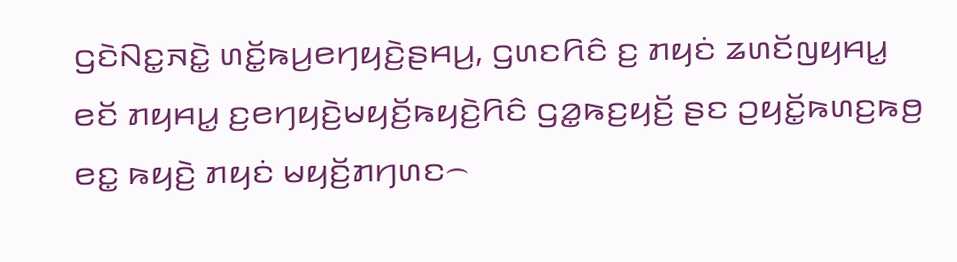ꤞꤢꤧꤡꤢ꤭ꤏꤢꤧ꤭ ꤛꤢꤩ꤭ꤒꤣ꤬ꤕꤚꤟꤢꤧ꤬ꤔꤌꤣ꤬, ꤞꤛꤢꤖꤢꤨ ꤢ꤬ ꤊꤟꤢꤦ ꤘꤛꤢꤩꤜꤟꤌꤣ꤭ ꤕꤢꤩ ꤊꤟꤌꤣ꤭ ꤢ꤬ꤕꤚꤟꤢꤧ꤬ꤗꤟꤢꤩ꤬ꤒꤟꤢꤧ꤬ꤖꤢꤨ ꤞꤤ꤭ꤒꤢ꤬ꤟꤢꤩ꤬ ꤔꤢ ꤑꤟꤢꤩ꤭ꤒꤛꤢ꤬ꤒꤥ꤬ ꤕꤢ꤭ ꤒꤟꤢꤧ꤬ ꤊꤟꤢꤦ ꤗꤟꤢꤩ꤬ꤊꤚꤛꤢ꤮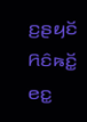ꤢ꤬ꤔꤟꤢꤩ ꤖꤢꤨꤒꤢꤩ꤭ ꤕꤢ꤭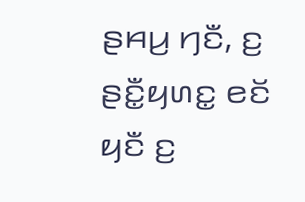ꤔꤌꤣ꤬ ꤚꤢꤪ, ꤢ꤬ ꤔꤢꤪ꤭ꤟꤛꤢ꤭ ꤕꤢꤩ ꤟꤢꤪ ꤢ꤬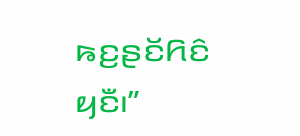ꤒꤢ꤬ꤔꤢꤩꤖꤢꤨ ꤟꤢꤪ꤯”